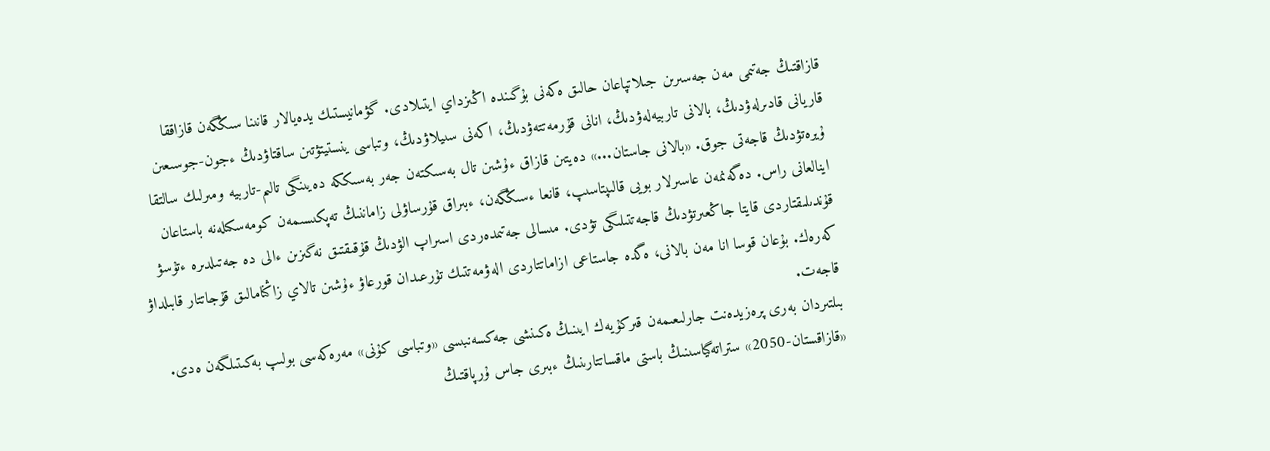قازاقتىڭ جەتىمى مەن جەسىرىن جىلاتپاعان حالىق ەكەنى بۇگىندە اڭىزداي ايتىلادى. گۋمانيستىك يدەيالار قانىنا سىڭگەن قازاققا قاريانى قادىرلەۋدىڭ، بالانى تاربيەلەۋدىڭ، انانى قۇرمەتتەۋدىڭ، اكەنى سىيلاۋدىڭ، وتباسى ينستيتۋتىن ساقتاۋدىڭ ءجون-جوسىعىن ۇيرەتۋدىڭ قاجەتى جوق. «بالانى جاستان...» دەيتىن قازاق ءۇشىن تال بەسىكتەن جەر بەسىككە دەيىنگى تالىم-تاربيە ومىرلىك سالتقا اينالعانى راس. دەگەنمەن عاسىرلار بويى قالىپتاسىپ، قانعا ءسىڭگەن، ءبىراق قۇرساۋلى زاماننىڭ تەپكىسىمەن كومەسكىلەنە باستاعان قۇندىلىقتاردى قايتا جاڭعىرتۋدىڭ قاجەتتىلىگى تۋدى. مىسالى جەتىمدەردى اسىراپ الۋدىڭ قۇقىقتىق نەگىزىن ءالى دە جەتىلدىرە ءتۇسۋ كەرەك. بۇعان قوسا انا مەن بالانى، ەگدە جاستاعى ازاماتتاردى الەۋمەتتىك تۇرعىدان قورعاۋ ءۇشىن تالاي زاڭنامالىق قۇجاتتار قابىلداۋ قاجەت.
بىلتىردان بەرى پرەزيدەنت جارلىعىمەن قىركۇيەك ايىنىڭ ەكىنشى جەكسەنبىسى «وتباسى كۇنى» مەرەكەسى بولىپ بەكىتىلگەن ەدى. «قازاقستان-2050» ستراتەگياسىنىڭ باستى ماقساتتارىنىڭ ءبىرى جاس ۇرپاقتىڭ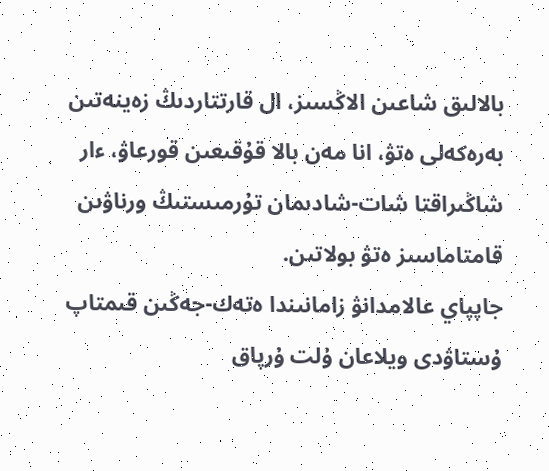بالالىق شاعىن الاڭسىز، ال قارتتاردىڭ زەينەتىن بەرەكەلى ەتۋ، انا مەن بالا قۇقىعىن قورعاۋ، ءار شاڭىراقتا شات-شادىمان تۇرمىستىڭ ورناۋىن قامتاماسىز ەتۋ بولاتىن.
جاپپاي عالامدانۋ زامانىندا ەتەك-جەڭىن قىمتاپ ۇستاۋدى ويلاعان ۇلت ۇرپاق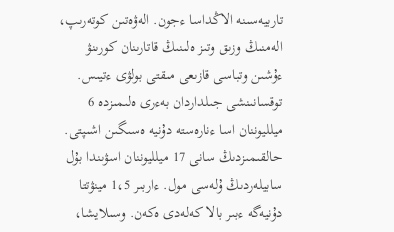تاربيەسىنە الاڭداسا ءجون. الەۋەتىن كوتەرىپ، الەمنىڭ وزىق وتىز ەلىنىڭ قاتارىنان كورىنۋ ءۇشىن وتباسى قازىعى مىقتى بولۋى ءتيىس.
توقسانىنشى جىلداردان بەءرى ەلىمىزدە 6 ميلليوننان اسا ءنارەستە دۇنيە ەسىگىن اشىپتى. حالقىمىزدىڭ سانى 17 ميلليوننان اسۋىندا بۇل سابيلەردىڭ ۇلەسى مول. ءاربىر 1،5 مينۋتتا دۇنيەگە ءبىر بالا كەلەدى ەكەن. وسىلايشا،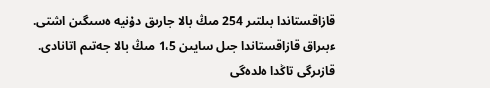قازاقستاندا بىلتىر 254 مىڭ بالا جارىق دۇنيە ەسىگىن اشتى.
ءبىراق قازاقستاندا جىل سايىن 1،5 مىڭ بالا جەتىم اتانادى. قازىرگى تاڭدا ەلدەگى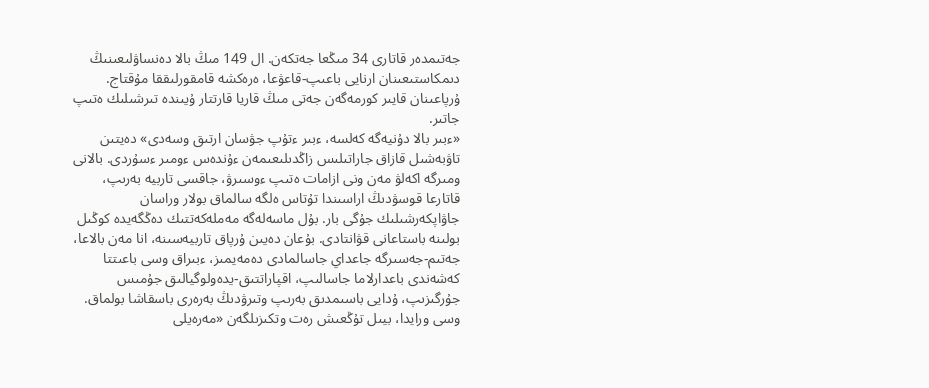جەتىمدەر قاتارى 34 مىڭعا جەتكەن. ال 149 مىڭ بالا دەنساۋلىعىنىڭ دىمكاستىعىنان ارنايى باعىپ-قاعۋعا، ەرەكشە قامقورلىققا مۇقتاج.
ۇرپاعىنان قايىر كورمەگەن جەتى مىڭ قاريا قارتتار ۇيىندە تىرشىلىك ەتىپ جاتىر.
«ءبىر بالا دۇنيەگە كەلسە، ءبىر ءتۇپ جۋسان ارتىق وسەدى» دەيتىن تاۋبەشىل قازاق جاراتىلىس زاڭدىلىعىمەن ءۇندەس ءومىر ءسۇردى. بالانى ومىرگە اكەلۋ مەن ونى ازامات ەتىپ ءوسىرۋ، جاقسى تاربيە بەرىپ، قاتارعا قوسۋدىڭ اراسىندا تۇتاس ەلگە سالماق بولار وراسان جاۋاپكەرشىلىك جۇگى بار. بۇل ماسەلەگە مەملەكەتتىك دەڭگەيدە كوڭىل بولىنە باستاعانى قۋانتادى. بۇعان دەيىن ۇرپاق تاربيەسىنە، انا مەن بالاعا، جەتىم-جەسىرگە جاعداي جاسالمادى دەمەيمىز، ءبىراق وسى باعىتتا كەشەندى باعدارلاما جاسالىپ، اقپاراتتىق-يدەولوگيالىق جۇمىس جۇرگىزىپ، ۇدايى باسىمدىق بەرىپ وتىرۋدىڭ بەرەرى باسقاشا بولماق.
وسى ورايدا، بيىل تۇڭعىش رەت وتكىزىلگەن «مەرەيلى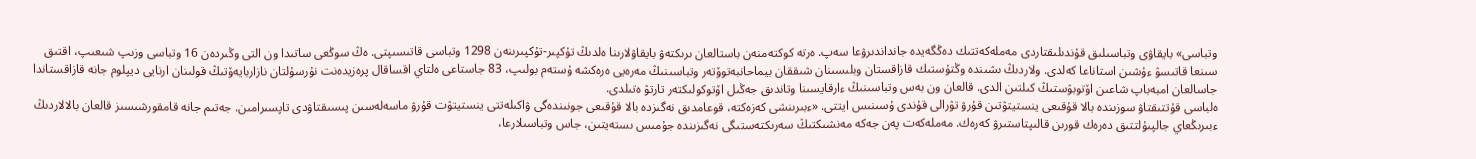وتباسى» بايقاۋى وتباسىلىق قۇندىلىقتاردى مەملەكەتتىك دەڭگەيدە جانداندىرۋعا سەپ. ەرتە كوكتەمنەن باستالعان ىرىكتەۋ بايقاۋلارىنا ەلدىڭ تۇكپىر-تۇكپىرىنەن 1298 وتباسى قاتىسىپتى. ەڭ سوڭعى ساتىدا ون التى وڭىردەن 16 وتباسى وزىپ شىعىپ، اقتىق سىنعا قاتىسۋ ءۇشىن استاناعا كەلدى. ولاردىڭ ىشىندە وڭتۇستىك قازاقستان وبلىسىنان شىققان بيماحانبەتوۆتەر وتباسىنىڭ مەرەيى ەرەكشە ۇستەم بولىپ، 83 جاستاعى ەلتاي اقساقال پرەزيدەنت نۇرسۇلتان نازاربايەۆتىڭ قولىنان ارنايى ديپلوم جانە قازاقستاندا جاسالعان امبەباپ شاعىن اۆتوبۋستىڭ كىلتىن الدى. قالعان ون بەس وتباسىنىڭ ءارقايسىنا وتاندىق جەڭىل اۆتوكولىكتەر تارتۋ ەتىلدى.
ەلباسى قۇتتىقتاۋ سوزىندە بالا قۇقىعى ينستيتۋتىن قۇرۋ تۋرالى قۇندى ۇسىنىس ايتتى. «ءبىرىنشى كەزەكتە، قوعامدىق نەگىزدە بالا قۇقىعى جونىندەگى ۋاكىلەتتى ينستيتۋت قۇرۋ ماسەلەسىن پىسىقتاۋدى تاپسىرامىن. جەتىم جانە قامقورشىسىز قالعان بالالاردىڭ ءبىرىڭعاي جالپىۇلتتىق دەرەك قورىن قالىپتاستىرۋ كەرەك. مەملەكەت پەن جەكە مەنشىكتىڭ سەرىكتەستىگى نەگىزىندە جۇمىس ىستەيتىن، جاس وتباسىلارعا،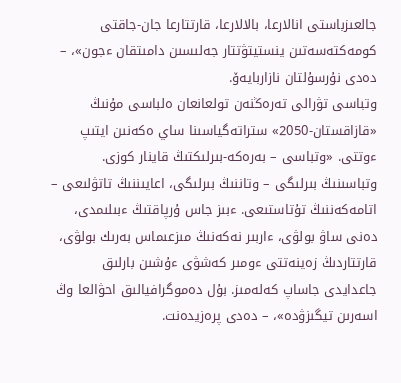جالعىزباستى انالارعا، بالالارعا، قارتتارعا جان-جاقتى كومەكتەسەتىن ينستيتۋتتار جەلىسىن دامىتقان ءجون»، – دەدى نۇرسۇلتان نازاربايەۆ.
وتباسى تۋرالى تەرەڭنەن تولعانعان ەلباسى مۇنىڭ «قازاقستان-2050» ستراتەگياسىنا ساي ەكەنىن ايتىپ ءوتتى. «وتباسى – بەرەكە-بىرلىكتىڭ قاينار كوزى. وتباسىنىڭ بىرلىگى – وتاننىڭ بىرلىگى، اعايىننىڭ تاتۋلىعى – اتامەكەننىڭ تۇتاستىعى. ءبىز جاس ۇرپاقتىڭ ءبىلىمدى، دەنى ساۋ بولۋى، ءاربىر نەكەنىڭ مىزعىماس بەرىك بولۋى، قارتتاردىڭ زەينەتتى ءومىر كەشۋى ءۇشىن بارلىق جاعدايدى جاساپ كەلەمىز. بۇل دەموگرافيالىق احۋالعا وڭ اسەرىن تيگىزۋدە»، – دەدى پرەزيدەنت.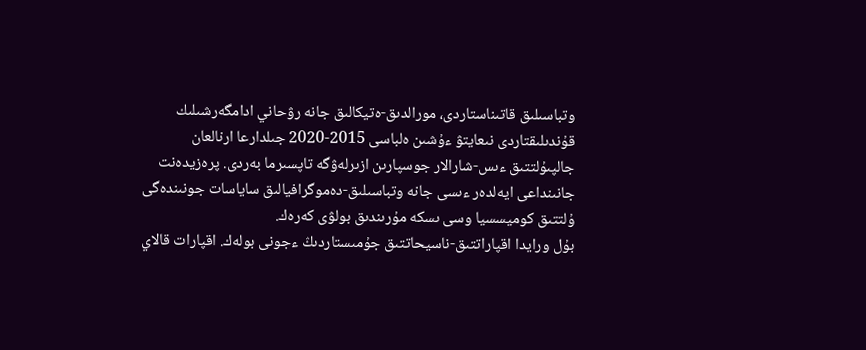وتباسىلىق قاتىناستاردى، مورالدىق-ەتيكالىق جانە رۋحاني ادامگەرشىلىك قۇندىلىقتاردى نىعايتۋ ءۇشىن ەلباسى 2015-2020 جىلدارعا ارنالعان جالپىۇلتتىق ءىس-شارالار جوسپارىن ازىرلەۋگە تاپسىرما بەردى. پرەزيدەنت جانىنداعى ايەلدەر ءىسى جانە وتباسىلىق-دەموگرافيالىق ساياسات جونىندەگى ۇلتتىق كوميسسيا وسى ىسكە مۇرىندىق بولۋى كەرەك.
بۇل ورايدا اقپاراتتىق-ناسيحاتتىق جۇمىستاردىڭ ءجونى بولەك. اقپارات قالاي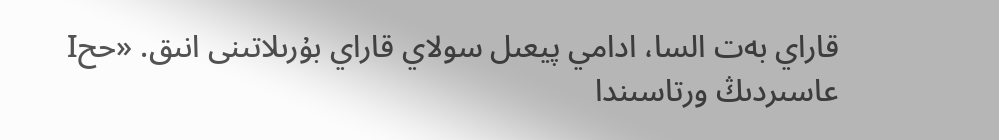قاراي بەت السا، ادامي پيعىل سولاي قاراي بۇرىلاتىنى انىق. «ححI عاسىردىڭ ورتاسىندا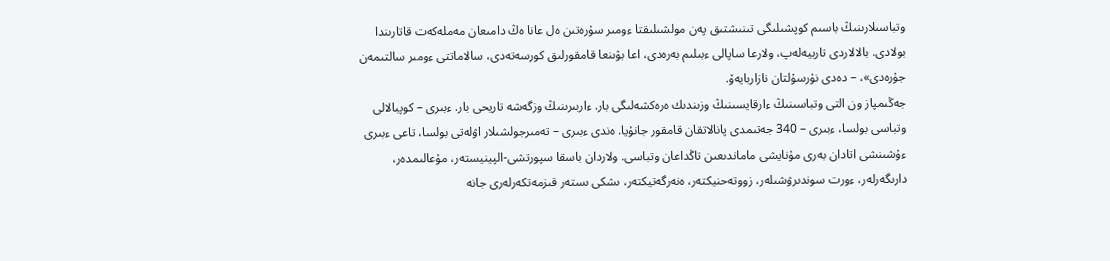وتباسىلارىنىڭ باسىم كوپشىلىگى تىنىشتىق پەن مولشىلىقتا ءومىر سۇرەتىن ەل عانا ەڭ دامىعان مەملەكەت قاتارىندا بولادى. بالالاردى تاربيەلەپ، ولارعا ساپالى ءبىلىم بەرەدى، اعا بۋىنعا قامقورلىق كورسەتەدى، سالاماتتى ءومىر سالتىمەن جۇرەدى»، – دەدى نۇرسۇلتان نازاربايەۆ.
جەڭىمپاز ون التى وتباسىنىڭ ءارقايسىنىڭ وزىندىك ەرەكشەلىگى بار. ءاربىرىنىڭ وزگەشە تاريحى بار. ءبىرى – كوپبالالى وتباسى بولسا، ءبىرى – 340 جەتىمدى پانالاتقان قامقور جانۇيا. ەندى ءبىرى – تەمىرجولشىلار اۋلەتى بولسا، تاعى ءبىرى ءۇشىنشى اتادان بەرى مۇنايشى ماماندىعىن تاڭداعان وتباسى. ولاردان باسقا سپورتشى-الپينيستەر، مۇعالىمدەر، دارىگەرلەر، ءورت سوندىرۋشىلەر، زووتەحنيكتەر، ەنەرگەتيكتەر، ىشكى ىستەر قىزمەتكەرلەرى جانە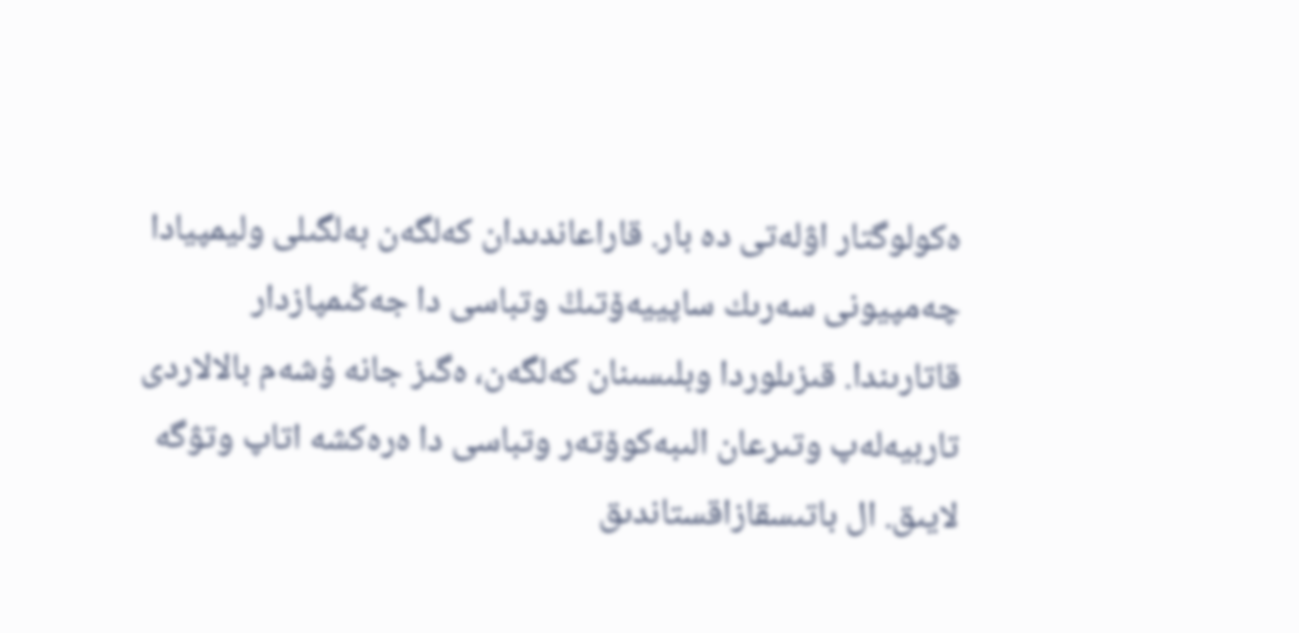ەكولوگتار اۋلەتى دە بار. قاراعاندىدان كەلگەن بەلگىلى وليمپيادا چەمپيونى سەرىك ساپييەۆتىڭ وتباسى دا جەڭىمپازدار قاتارىندا. قىزىلوردا وبلىسىنان كەلگەن، ەگىز جانە ۇشەم بالالاردى تاربيەلەپ وتىرعان الىبەكوۆتەر وتباسى دا ەرەكشە اتاپ وتۋگە لايىق. ال باتىسقازاقستاندىق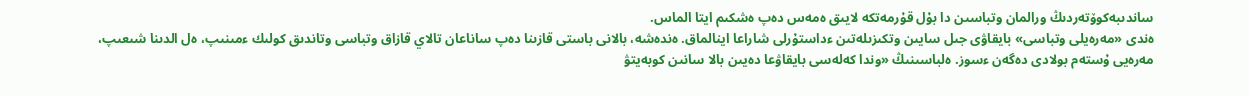ساندىبەكوۆتەردىڭ ورالمان وتباسىن دا بۇل قۇرمەتكە لايىق ەمەس دەپ ەشكىم ايتا الماس.
ەندى «مەرەيلى وتباسى» بايقاۋى جىل سايىن وتكىزىلەتىن ءداستۇرلى شاراعا اينالماق. ەندەشە، بالانى باستى قازىنا دەپ ساناعان تالاي قازاق وتباسى وتاندىق كولىك ءمىنىپ، ەل الدىنا شىعىپ، مەرەيى ۇستەم بولادى دەگەن ءسوز. ەلباسىنىڭ «وندا كەلەسى بايقاۋعا دەيىن بالا سانىن كوبەيتۋ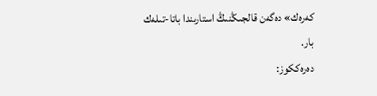كەرەك» دەگەن قالجىڭنىڭ استارىندا باتا-تىلەك بار.
دەرەككوز: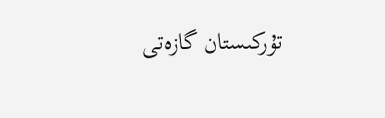تۇركىستان گازەتى